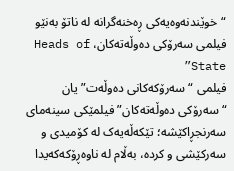“خوێندنەوەیەکی ڕەخنەگرانە لە ناتۆ بەنێو فیلمی سەرۆکی دەوڵەتەکان، Heads of State”
فیلمی “سەرۆکەکانی دەوڵەت” یان “سەرۆکی دەوڵەتەکان” فیلمێکی سینەمای سەرنجڕاکێشە؛ تێکەڵەیەک لە کۆمیدی و سەرکێشی و کردە، بەڵام لە ناوەڕۆکەکەیدا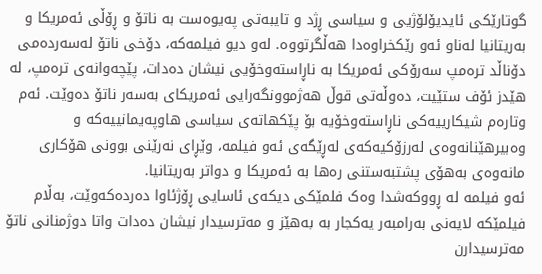گوتارێکی ئایدیۆلۆژیی و سیاسی ڕژد و تایبەتی پەیوەست بە ناتۆ و ڕۆڵی ئەمریکا و بەریتانیا لەناو ئەو رێکخراوەدا هەڵگرتووە. لەو دیو فیلمەکە، دۆخی ناتۆ لەسەردەمی دۆناڵد ترەمپ سەرۆکی ئەمریکا بە ناڕاستەوخۆیی نیشان دەدات، پێچەوانەی ترەمپ، لە هێدز ئۆف ستێیت، دەوڵەتی قوڵ هەژموونگەرایی ئەمریکای بەسەر ناتۆ دەوێت. ئەم وتارەم شیکارییەکی ناڕاستەوخۆیە بۆ پێکهاتەی سیاسی هاوپەیمانییەکە و وەبیرهێنانەوەی لەرزۆکیەکەی لەڕێگەی ئەو فیلمە، وێڕای نەرێنی بوونی هۆکاری مانەوەی بەهۆی پشتبەستنی رەها بە ئەمریکا و دواتر بەریتانیا.
ئەو فیلمە لە ڕووکەشدا وەک فلمێکی دیکەی ئاسایی ڕۆژئاوا دەردەکەوێت، بەڵام فیلمێکە لایەنی بەرامبەر یەکجار بە بەهێز و مەترسیدار نیشان دەدات واتا دوژمنانی ناتۆ مەترسیدارن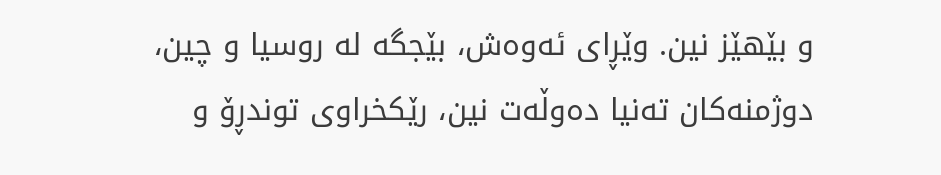و بێهێز نین. وێڕای ئەوەش، بێجگە لە روسیا و چین، دوژمنەکان تەنیا دەوڵەت نین، رێکخراوی توندڕۆ و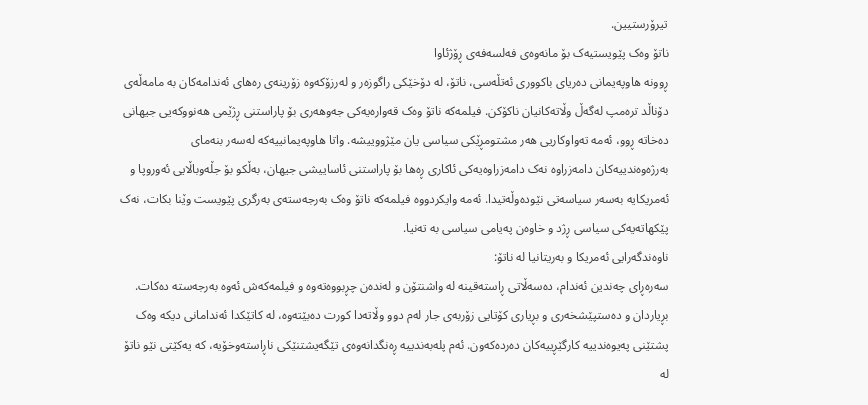تیرۆرستیین.
ناتۆ وەک پێویستیەک بۆ مانەوەی فەلسەفەی ڕۆژئاوا
ڕوونە هاوپەیمانی دەریای باکووری ئەتڵەسی، ناتۆ، لە دۆخێکی راگوزەر و لەرزۆکەوە زۆرینەی رەهای ئەندامەکان بە مامەڵەی دۆناڵد ترەمپ لەگەڵ وڵاتەکانیان ناکۆکن. فیلمەکە ناتۆ وەک قەوارەیەکی جەوهەری بۆ پاراستنی ڕژێمی هەنووکەیی جیهانی دەخاتە ڕوو، ئەمە تەواوکاریی هەر مشتومڕێکی سیاسی یان مێژووییشە. واتا هاوپەیمانییەکە لەسەر بنەمای بەرژەوەندییەکان دامەزراوە نەک دامەزراوەیەکی ئاکاری ڕەها بۆ پاراستنی ئاساییشی جیهان، بەڵکو بۆ جڵەوباڵایی ئەوروپا و ئەمریکایە بەسەر سیاسەتی نێودەوڵەتیدا. ئەمە وایکردووە فیلمەکە ناتۆ وەک بەرجەستەی بەرگری پێویست وێنا بکات، نەک پێکهاتەیەکی سیاسی ڕژد و خاوەن پەیامی سیاسی بە تەنیا.
ناوەندگەرایی ئەمریکا و بەریتانیا لە ناتۆ:
سەرەڕای چەندین ئەندام، دەسەڵاتی ڕاستەقینە لە واشنتۆن و لەندەن چڕبووەتەوە و فیلمەکەش ئەوە بەرجەستە دەکات. بڕیاردان و دەستپێشخەری و بڕیاری کۆتایی زۆربەی جار لەم دوو وڵاتەدا کورت دەبێتەوە، لە کاتێکدا ئەندامانی دیکە وەک پشتێنی پەیوەندییە کارگێڕییەکان دەردەکەون. ئەم پلەبەندییە ڕەنگدانەوەی تێگەیشتنێکی ناڕاستەوخۆیە، کە یەکێتی نێو ناتۆ لە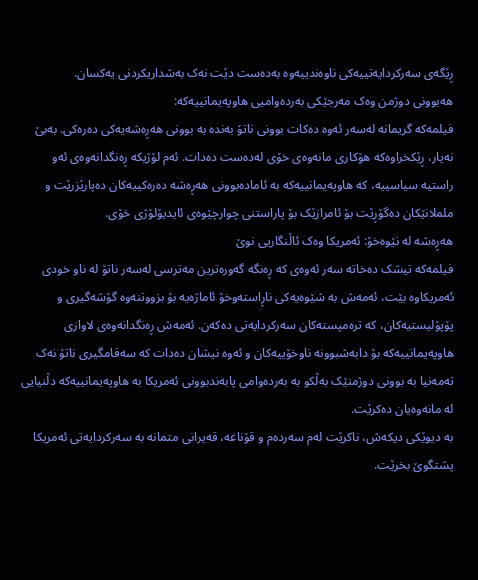ڕێگەی سەرکردایەتییەکی ناوەندییەوە بەدەست دێت نەک بەشداریکردنی یەکسان.
هەبوونی دوژمن وەک مەرجێکی بەردەوامیی هاوپەیمانییەکە:
فیلمەکە گریمانە لەسەر ئەوە دەکات بوونی ناتۆ بەندە بە بوونی هەڕەشەیەکی دەرەکی. بەبێ نەیار، ڕێکخراوەکە هۆکاری مانەوەی خۆی لەدەست دەدات. ئەم لۆژیکە ڕەنگدانەوەی ئەو راستیە سیاسییە، کە هاوپەیمانییەکە بە ئامادەبوونی هەڕەشە دەرەکییەکان دەپارێزرێت و ململانێکان دەگۆڕێت بۆ ئامرازێک بۆ پاراستنی چوارچێوەی ئایدیۆلۆژی خۆی.
هەڕەشە لە نێوەخۆ: ئەمریکا وەک ئاڵنگاریی نوێ
فیلمەکە تیشک دەخاتە سەر ئەوەی کە ڕەنگە گەورەترین مەترسی لەسەر ناتۆ لە ناو خودی ئەمریکاوە بێت، ئەمەش بە شێوەیەکی ناڕاستەوخۆ ئاماژەیە بۆ بزووتنەوە گۆشەگیری و پۆپۆلیستیەکان، کە ترەمپستەکان سەرکردایەتی دەکەن. ئەمەش ڕەنگدانەوەی لاوازی هاوپەیمانییەکە بۆ دابەشبوونە ناوخۆییەکان و ئەوە نیشان دەدات کە سەقامگیری ناتۆ نەک تەمەنیا بە بوونی دوژمنێک بەڵکو بە بەردەوامی پابەندبوونی ئەمریکا بە هاوپەیمانییەکە دڵنیایی لە مانەوەیان دەکرێت.
بە دیوێکی دیکەش، ناکرێت لەم سەردەم و قۆناغە، قەیرانی متمانە بە سەرکردایەتی ئەمریکا پشتگوێ بخرێت.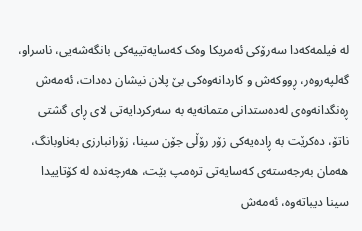لە فیلمەکەدا سەرۆکی ئەمریکا وەک کەسایەتییەکی بانگەشەیی، ناسراو، گەلپەروەر، ڕووکەش و کاردانەوەکی بێ پلان نیشان دەدات، ئەمەش ڕەنگدانەوەی لەدەستدانی متمانەیە بە سەرکردایەتی لای ڕای گشتی ناتۆ، دەکرێت بە ڕادەیەکی زۆر رۆڵی جۆن سینا، زۆرانبارزی بەناوبانگ، هەمان بەرجەستەی کەسایەتی ترەمپ بێت، هەرچەندە لە کۆتاییدا سینا دیباتەوە، ئەمەش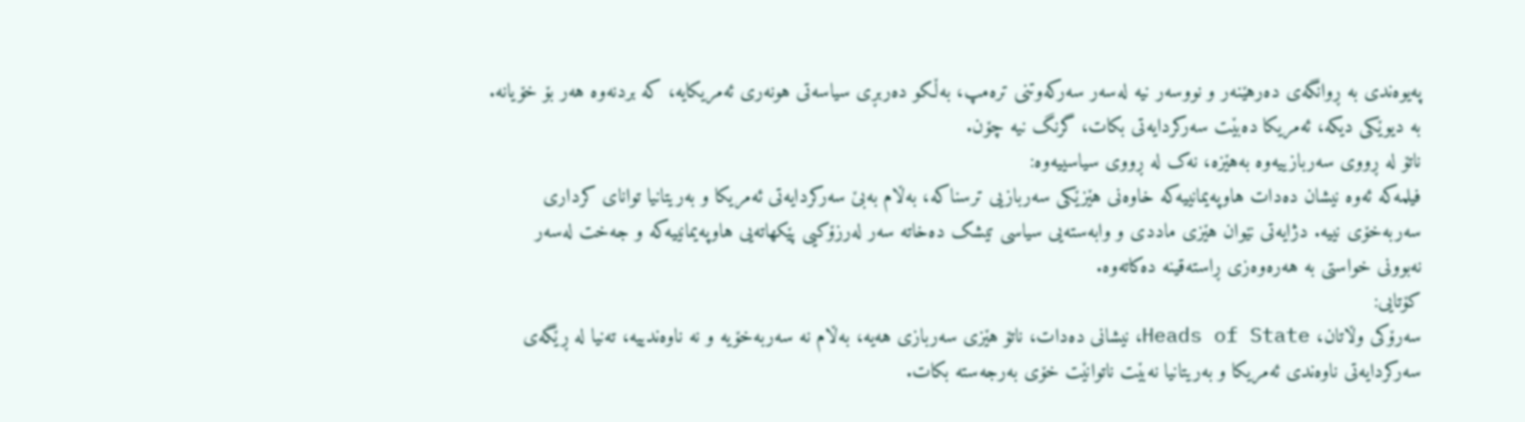پەیوەندی بە ڕوانگەی دەرهێنەر و نووسەر نیە لەسەر سەرکەوتنی ترەمپ، بەڵکو دەربڕی سیاسەتی هونەری ئەمریکایە، کە بردنەوە هەر بۆ خۆیانە. بە دیوێکی دیکە، ئەمریکا دەبێت سەرکردایەتی بکات، گرنگ نیە چۆن.
ناتۆ لە ڕووی سەربازییەوە بەهێزە، نەک لە ڕووی سیاسییەوە:
فیلمەکە ئەوە نیشان دەدات هاوپەیمانییەکە خاوەنی هێزێکی سەربازیی ترسناکە، بەڵام بەبێ سەرکردایەتی ئەمریکا و بەریتانیا توانای کرداری سەربەخۆی نییە. دژایەتی نێوان هێزی ماددی و وابەستەیی سیاسی تیشک دەخاتە سەر لەرزۆکیی پێکهاتەیی هاوپەیمانییەکە و جەخت لەسەر نەبوونی خواستی بە هەرەوەزی ڕاستەقینە دەکاتەوە.
کۆتایی:
سەرۆکی وڵاتان، Heads of State، نیشانی دەدات، ناتۆ هێزی سەربازی هەیە، بەڵام نە سەربەخۆیە و نە ناوەندییە، تەنیا لە ڕێگەی سەرکردایەتی ناوەندی ئەمریکا و بەریتانیا نەبێت ناتوانێت خۆی بەرجەستە بکات.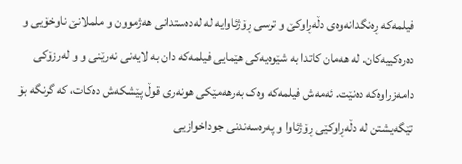فیلمەکە ڕەنگدانەوەی دڵەڕاوکێ و ترسی ڕۆژئاوایە لە لەدەستدانی هەژموون و ململانێ ناوخۆیی و دەرەکییەکان. لە هەمان کاتدا بە شێوەیەکی هێمایی فیلمەکە دان بە لایەنی نەرێنی و و لەرزۆکی دامەزراوەکە دەنێت. ئەمەش فیلمەکە وەک بەرهەمێکی هونەری قوڵ پێشکەش دەکات، کە گرنگە بۆ تێگەیشتن لە دڵەڕاوکێی ڕۆژئاوا و پەرەسەندنی جوداخوازیی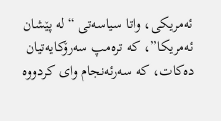ئەمریکی، واتا سیاسەتی “لە پێشان ئەمریکا”، کە ترەمپ سەرۆکایەتیان دەکات، کە سەرئەنجام وای کردووە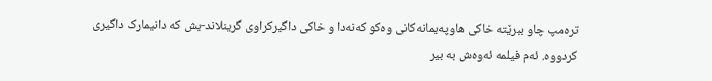ترەمپ چاو ببرێتە خاکی هاوپەیمانەکانی وەکو کەنەدا و خاکی داگیرکراوی گرینلاند-یش کە دانیمارک داگیری کردووە. ئەم فیلمە ئەوەش بە بیر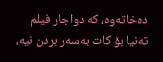دەخاتەوە، کە دواجار فیلم تەنیا بۆ کات بەسەر بردن نیە،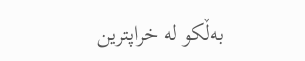بەڵکو لە خراپترین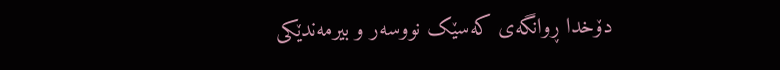دۆخدا ڕوانگەی کەسێک نووسەر و بیرمەندێکی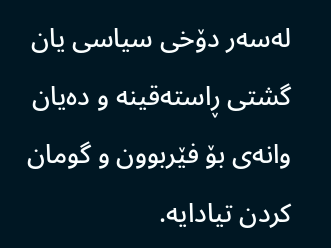لەسەر دۆخی سیاسی یان گشتی ڕاستەقینە و دەیان وانەی بۆ فێربوون و گومان کردن تیادایە.